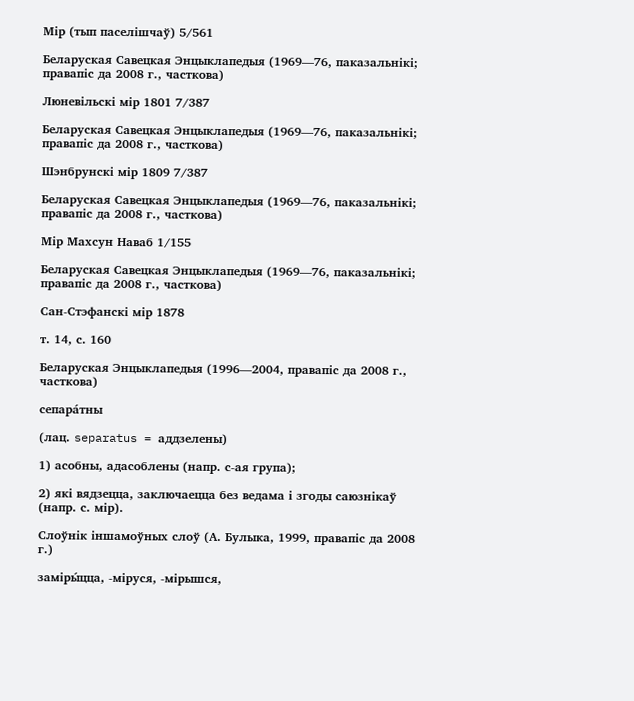Мір (тып паселішчаў) 5/561

Беларуская Савецкая Энцыклапедыя (1969—76, паказальнікі; правапіс да 2008 г., часткова)

Люневільскі мір 1801 7/387

Беларуская Савецкая Энцыклапедыя (1969—76, паказальнікі; правапіс да 2008 г., часткова)

Шэнбрунскі мір 1809 7/387

Беларуская Савецкая Энцыклапедыя (1969—76, паказальнікі; правапіс да 2008 г., часткова)

Мір Махсун Наваб 1/155

Беларуская Савецкая Энцыклапедыя (1969—76, паказальнікі; правапіс да 2008 г., часткова)

Сан-Стэфанскі мір 1878

т. 14, с. 160

Беларуская Энцыклапедыя (1996—2004, правапіс да 2008 г., часткова)

сепара́тны

(лац. separatus = аддзелены)

1) асобны, адасоблены (напр. с-ая група);

2) які вядзецца, заключаецца без ведама і згоды саюзнікаў (напр. с. мір).

Слоўнік іншамоўных слоў (А. Булыка, 1999, правапіс да 2008 г.)

заміры́цца, ‑міруся, ‑мірышся,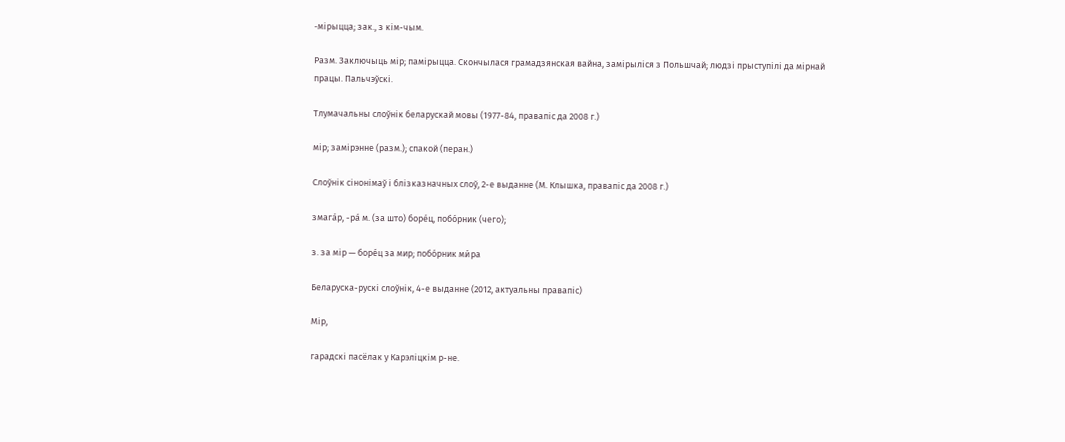‑мірыцца; зак., з кім-чым.

Разм. Заключыць мір; памірыцца. Скончылася грамадзянская вайна, замірыліся з Польшчай; людзі прыступілі да мірнай працы. Пальчэўскі.

Тлумачальны слоўнік беларускай мовы (1977-84, правапіс да 2008 г.)

мір; замірэнне (разм.); спакой (перан.)

Слоўнік сінонімаў і блізказначных слоў, 2-е выданне (М. Клышка, правапіс да 2008 г.)

змага́р, -ра́ м. (за што) боре́ц, побо́рник (чего);

з. за мір — боре́ц за мир; побо́рник ми́ра

Беларуска-рускі слоўнік, 4-е выданне (2012, актуальны правапіс)

Мір,

гарадскі пасёлак у Карэліцкім р-не.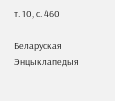т. 10, с. 460

Беларуская Энцыклапедыя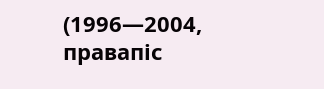(1996—2004, правапіс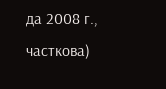да 2008 г., часткова)